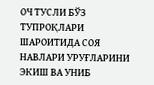ОЧ ТУСЛИ БЎЗ ТУПРОҚЛАРИ ШАРОИТИДА СОЯ НАВЛАРИ УРУҒЛАРИНИ ЭКИШ ВА УНИБ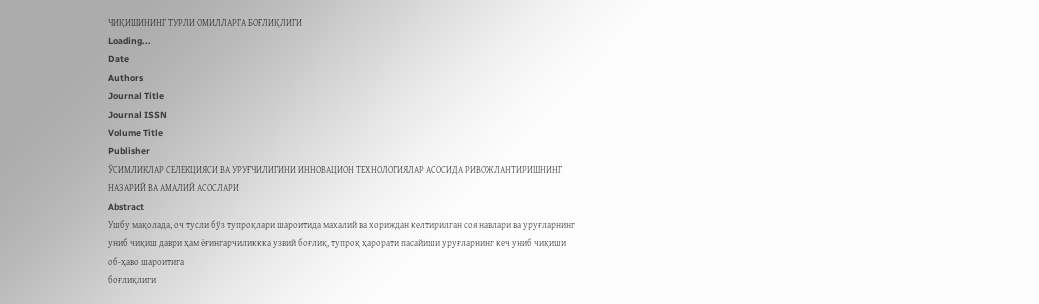ЧИҚИШИНИНГ ТУРЛИ ОМИЛЛАРГА БОҒЛИҚЛИГИ
Loading...
Date
Authors
Journal Title
Journal ISSN
Volume Title
Publisher
ЎСИМЛИКЛАР СЕЛЕКЦИЯСИ ВА УРУҒЧИЛИГИНИ ИННОВАЦИОН ТЕХНОЛОГИЯЛАР АСОСИДА РИВОЖЛАНТИРИШНИНГ НАЗАРИЙ ВА АМАЛИЙ АСОСЛАРИ
Abstract
Ушбу мақолада, оч тусли бўз тупроқлари шароитида махалий ва хориждан келтирилган соя навлари ва уруғларнинг униб чиқиш даври ҳам ёғингарчиликкка узвий боғлиқ, тупроқ ҳарорати пасайиши уруғларнинг кеч униб чиқиши об-ҳаво шароитига
боғлиқлиги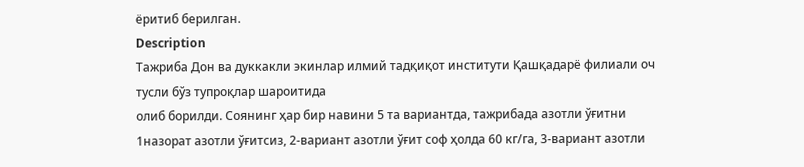ёритиб берилган.
Description
Тажриба Дон ва дуккакли экинлар илмий тадқиқот институти Қашқадарё филиали оч тусли бўз тупроқлар шароитида
олиб борилди. Соянинг ҳар бир навини 5 та вариантда, тажрибада азотли ўғитни 1назорат азотли ўғитсиз, 2-вариант азотли ўғит соф ҳолда 60 кг/га, 3-вариант азотли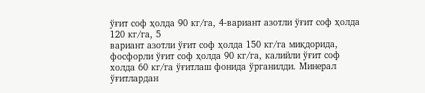ўғит соф ҳолда 90 кг/га, 4-вариант азотли ўғит соф ҳолда 120 кг/га, 5
вариант азотли ўғит соф ҳолда 150 кг/га миқдорида, фосфорли ўғит соф ҳолда 90 кг/га, калийли ўғит соф холда 60 кг/га ўғитлаш фонида ўрганилди. Минерал ўғитлардан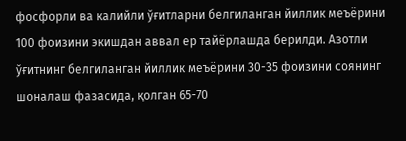фосфорли ва калийли ўғитларни белгиланган йиллик меъёрини 100 фоизини экишдан аввал ер тайёрлашда берилди. Азотли ўғитнинг белгиланган йиллик меъёрини 30-35 фоизини соянинг шоналаш фазасида, қолган 65-70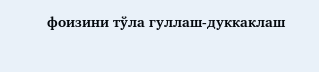фоизини тўла гуллаш-дуккаклаш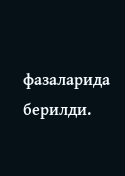фазаларида берилди.